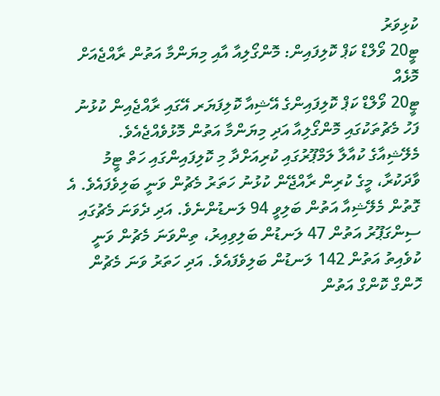ކުޅިވަރު
ޓީ20 ވޯލްޑް ކަޕް ކޮލިފައިން: މޮންގޯލިއާ އާއި މިޔަންމާ އަތުން ރާއްޖެއަށް މޮޅެއް
ޓީ20 ވޯލްޑް ކަޕް ކޮލިފައިންގެ އޭޝިއާ ކޮލިފަޔަރ އޭގައި ރާއްޖެއިން ކުޅުނު ފަހު މެޗުތަކުގައި މޮންގޯލިއާ އަދި މިޔަންމާ އަތުން މޮޅުވެއްޖެއެވެ.
މެލޭޝިއާގެ ކުއާލާ ލަމްޕޫރުގައި ކުރިއަށްދާ މި ކޮލިފައިންގައި ހަތް ޓީމު ވާދަކުރާ، މީގެ ކުރިން ރާއްޖޭން ކުޅުނު ހަތަރު މެޗުން ވަނީ ބަލިވެފައެވެ. އެ ގޮތުން މެލޭޝިއާ އަތުން ބަލިވީ 94 ލަނޑުންނެވެ. އަދި ދެވަނަ މެޗުގައި ސިންގަޕޫރު އަތުން 47 ލަނޑުން ބަލިވިއިރު، ތިންވަނަ މެޗުން ވަނީ ކުވެއިތު އަތުން 142 ލަނޑުން ބަލިވެފައެވެ. އަދި ހަތަރު ވަނަ މެޗުން ހޮންގް ކޮންގް އަތުން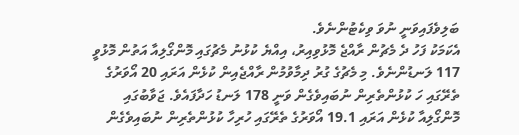ބަލިވެފައިވަނީ ނުވަ ވިކެޓުންނެވެ.
އެކަމަކު ފަހު ދެ މެޗުން ރާއްޖެ މޮޅުވިއިރު، އިއްޔެ ކުޅުނު މެޗުގައި މޮންގޯލިއާ އަތުން މޮޅުވީ 117 ލަނޑުންނެވެ. މި މެޗުގެ ގުރު ދިމާވުމުން ރާއްޖެއިން ކުޅެން އަރައި 20 އޯވަރުގެ ތެރޭގައި ހަ ކުޅުންތެރިން ނުބައިވެގެން ވަނީ 178 ލަނޑު ހަދާފައެވެ. ޖަވާބުގައި މޮންގޯލިއާ ކުޅެން އަރައި 19.1 އޯވަރުގެ ތެރޭގައި ހުރިހާ ކުޅުންތެރިން ނުބައިވެގެން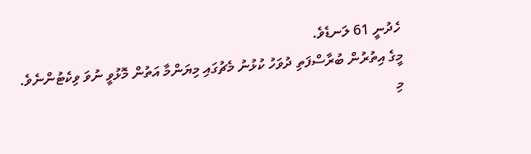ހެދުނީ 61 ލަނޑެވެ.
މީގެ އިތުރުން ބުރާސްފަތި ދުވަހު ކުޅުނު މެޗުގައި މިޔަންމާ އަތުން މޮޅުވީ ނުވަ ވިކެޓުންނެވެ. މި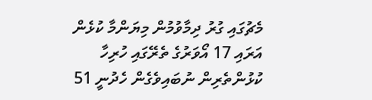މެޗުގައި ގުރު ދިމާވުމުން މިޔަންމާ ކުޅެން އަރައި 17 އޯވަރުގެ ތެރޭގައި ހުރިހާ ކުޅުންތެރިން ނުބައިވެގެން ހެދުނީ 51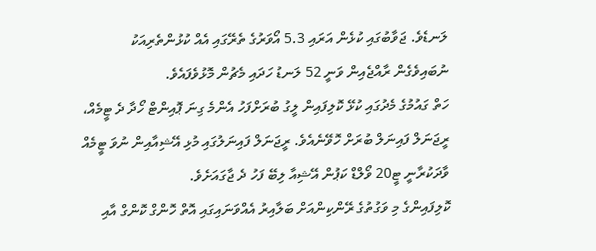ލަނޑެވެ. ޖަވާބުގައި ކުޅެން އަރައި 5.3 އޯވަރުގެ ތެރޭގައި އެއް ކުޅުންތެރިއަކު ނުބައިވެގެން ރާއްޖެއިން ވަނީ 52 ލަނޑު ހަދައި މެޗުން މޮޅުވެފައެވެ.
ހަތް ގައުމުގެ މެދުގައި ކުޅޭ ކޮލިފައިން ލީގު ބުރަށްފަހު އެންމެ ގިނަ ޕޮއިންޓް ހޯދާ ދެ ޓީމެއް، ރީޖަނަލް ފައިނަލް ބުރަށް ހޮވޭނެއެވެ. ރީޖަނަލް ފައިނަލުގައި މުޅި އޭޝިއާއިން ނުވަ ޓީމެއް ވާދަކުރާނީ ޓީ20 ވޯލްޑް ކަޕުން އޭޝިއާ ލިބޭ ފަހު ދެ ޖާގައަށެވެ.
ކޮލިފައިންގެ މި ވަގުތުގެ ރޭންކިންއަށް ބަލާއިރު އެއްވަނައިގައި އޮތް ހޮންގް ކޮންގް އާއި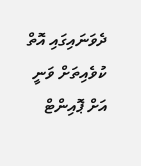ދެވަނައިގައި އޮތް ކުވެއިތަށް ވަނީ އަށް ޕޮއިންޓް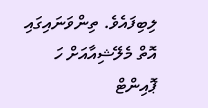ލިބިފައެވެ. ތިންވަނައިގައި އޮތް މެލޭޝިއާއަށް ހަ ޕޮއިންޓް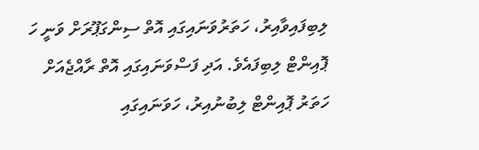ލިބިފައިވާއިރު، ހަތަރުވަނައިގައި އޮތް ސިންގަޕޫރަށް ވަނީ ހަ ޕޮއިންޓް ލިބިފައެވެ. އަދި ފަސްވަނައިގައި އޮތް ރާއްޖެއަށް ހަތަރު ޕޮއިންޓް ލިބުނުއިރު، ހަވަނައިގައި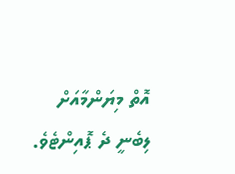އޮތް މިޔަންމާއަށް ލިބެނީ ދެ ޕޮއިންޓެވެ.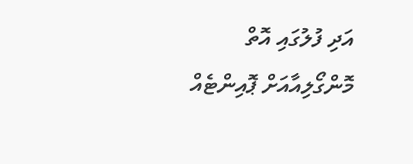އަދި ފުލުގައި އޮތް މޮންގޯލިއާއަށް ޕޮއިންޓެއް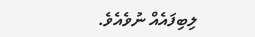ލިބިފައެއް ނުވެއެވެ.